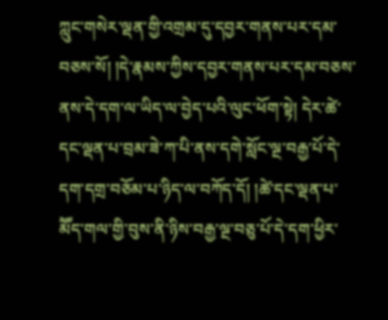ཀླུང་གསེར་ལྡན་གྱི་འགྲམ་དུ་དབྱར་གནས་པར་དམ་བཅས་སོ། །དེ་རྣམས་ཀྱིས་དབྱར་གནས་པར་དམ་བཅས་ནས་དེ་དག་ལ་ཡིད་ལ་བྱེད་པའི་ལུང་ཕོག་སྟེ། དེར་ཚེ་དང་ལྡན་པ་བྲམ་ཟེ་ཀ་པི་ནས་དགེ་སློང་ལྔ་བརྒྱ་པོ་དེ་དག་དགྲ་བཅོམ་པ་ཉིད་ལ་བཀོད་དོ། །ཚེ་དང་ལྡན་པ་མཽད་གལ་གྱི་བུས་ནི་ཉིས་བརྒྱ་ལྔ་བཅུ་པོ་དེ་དག་ཕྱིར་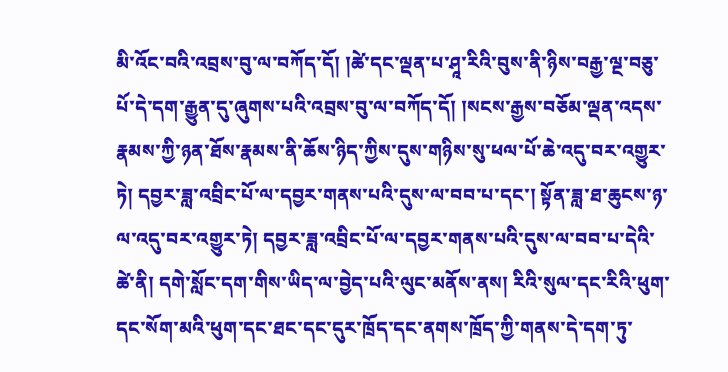མི་འོང་བའི་འབྲས་བུ་ལ་བཀོད་དོ། །ཚེ་དང་ལྡན་པ་ཤཱ་རིའི་བུས་ནི་ཉིས་བརྒྱ་ལྔ་བཅུ་པོ་དེ་དག་རྒྱུན་དུ་ཞུགས་པའི་འབྲས་བུ་ལ་བཀོད་དོ། །སངས་རྒྱས་བཅོམ་ལྡན་འདས་རྣམས་ཀྱི་ཉན་ཐོས་རྣམས་ནི་ཆོས་ཉིད་ཀྱིས་དུས་གཉིས་སུ་ཕལ་པོ་ཆེ་འདུ་བར་འགྱུར་ཏེ། དབྱར་ཟླ་འབྲིང་པོ་ལ་དབྱར་གནས་པའི་དུས་ལ་བབ་པ་དང་། སྟོན་ཟླ་ཐ་ཆུངས་ཉ་ལ་འདུ་བར་འགྱུར་ཏེ། དབྱར་ཟླ་འབྲིང་པོ་ལ་དབྱར་གནས་པའི་དུས་ལ་བབ་པ་དེའི་ཚེ་ནི། དགེ་སློང་དག་གིས་ཡིད་ལ་བྱེད་པའི་ལུང་མནོས་ནས། རིའི་སུལ་དང་རིའི་ཕུག་དང་སོག་མའི་ཕུག་དང་ཐང་དང་དུར་ཁྲོད་དང་ནགས་ཁྲོད་ཀྱི་གནས་དེ་དག་ཏུ་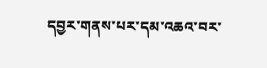དབྱར་གནས་པར་དམ་འཆའ་བར་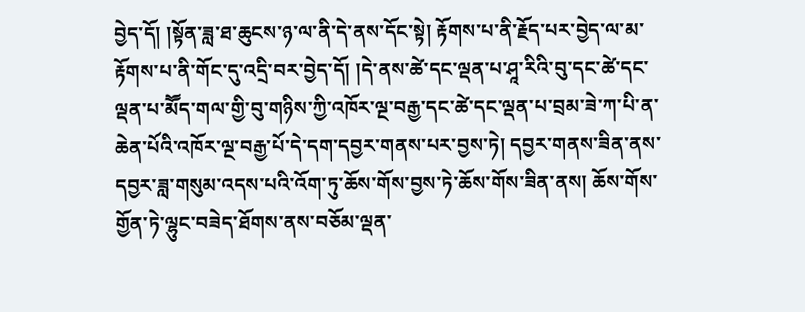བྱེད་དོ། །སྟོན་ཟླ་ཐ་ཆུངས་ཉ་ལ་ནི་དེ་ནས་དོང་སྟེ། རྟོགས་པ་ནི་རྗོད་པར་བྱེད་ལ་མ་རྟོགས་པ་ནི་གོང་དུ་འདྲི་བར་བྱེད་དོ། །དེ་ནས་ཚེ་དང་ལྡན་པ་ཤཱ་རིའི་བུ་དང་ཚེ་དང་ལྡན་པ་མཽད་གལ་གྱི་བུ་གཉིས་ཀྱི་འཁོར་ལྔ་བརྒྱ་དང་ཚེ་དང་ལྡན་པ་བྲམ་ཟེ་ཀ་པི་ན་ཆེན་པོའི་འཁོར་ལྔ་བརྒྱ་པོ་དེ་དག་དབྱར་གནས་པར་བྱས་ཏེ། དབྱར་གནས་ཟིན་ནས་དབྱར་ཟླ་གསུམ་འདས་པའི་འོག་ཏུ་ཆོས་གོས་བྱས་ཏེ་ཆོས་གོས་ཟིན་ནས། ཆོས་གོས་གྱོན་ཏེ་ལྷུང་བཟེད་ཐོགས་ནས་བཅོམ་ལྡན་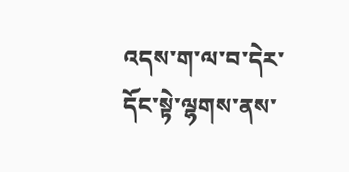འདས་ག་ལ་བ་དེར་དོང་སྟེ་ལྷགས་ནས་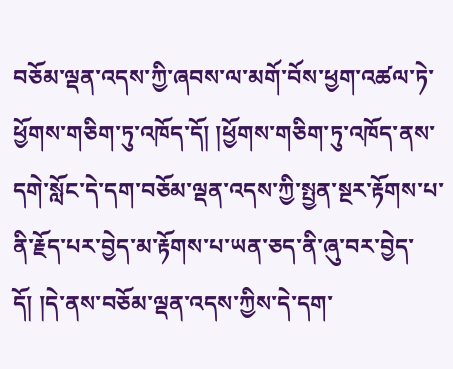བཅོམ་ལྡན་འདས་ཀྱི་ཞབས་ལ་མགོ་བོས་ཕྱག་འཚལ་ཏེ་ཕྱོགས་གཅིག་ཏུ་འཁོད་དོ། །ཕྱོགས་གཅིག་ཏུ་འཁོད་ནས་དགེ་སློང་དེ་དག་བཅོམ་ལྡན་འདས་ཀྱི་སྤྱན་སྔར་རྟོགས་པ་ནི་རྗོད་པར་བྱེད་མ་རྟོགས་པ་ཡན་ཅད་ནི་ཞུ་བར་བྱེད་དོ། །དེ་ནས་བཅོམ་ལྡན་འདས་ཀྱིས་དེ་དག་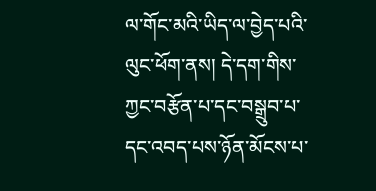ལ་གོང་མའི་ཡིད་ལ་བྱེད་པའི་ལུང་ཕོག་ནས། དེ་དག་གིས་ཀྱང་བརྩོན་པ་དང་བསྒྲུབ་པ་དང་འབད་པས་ཉོན་མོངས་པ་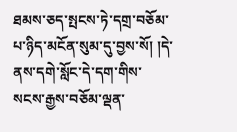ཐམས་ཅད་སྤངས་ཏེ་དགྲ་བཅོམ་པ་ཉིད་མངོན་སུམ་དུ་བྱས་སོ། །དེ་ནས་དགེ་སློང་དེ་དག་གིས་སངས་རྒྱས་བཅོམ་ལྡན་